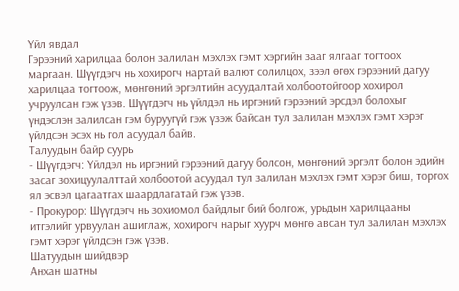Үйл явдал
Гэрээний харилцаа болон залилан мэхлэх гэмт хэргийн зааг ялгааг тогтоох маргаан. Шүүгдэгч нь хохирогч нартай валют солилцох, зээл өгөх гэрээний дагуу харилцаа тогтоож, мөнгөний эргэлтийн асуудалтай холбоотойгоор хохирол учруулсан гэж үзэв. Шүүгдэгч нь үйлдэл нь иргэний гэрээний эрсдэл болохыг үндэслэн залилсан гэм буруугүй гэж үзэж байсан тул залилан мэхлэх гэмт хэрэг үйлдсэн эсэх нь гол асуудал байв.
Талуудын байр суурь
- Шүүгдэгч: Үйлдэл нь иргэний гэрээний дагуу болсон, мөнгөний эргэлт болон эдийн засаг зохицуулалттай холбоотой асуудал тул залилан мэхлэх гэмт хэрэг биш, торгох ял эсвэл цагаатгах шаардлагатай гэж үзэв.
- Прокурор: Шүүгдэгч нь зохиомол байдлыг бий болгож, урьдын харилцааны итгэлийг урвуулан ашиглаж, хохирогч нарыг хуурч мөнгө авсан тул залилан мэхлэх гэмт хэрэг үйлдсэн гэж үзэв.
Шатуудын шийдвэр
Анхан шатны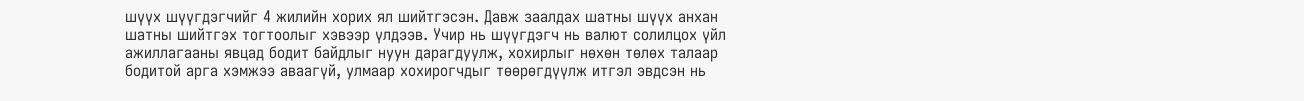шүүх шүүгдэгчийг 4 жилийн хорих ял шийтгэсэн. Давж заалдах шатны шүүх анхан шатны шийтгэх тогтоолыг хэвээр үлдээв. Учир нь шүүгдэгч нь валют солилцох үйл ажиллагааны явцад бодит байдлыг нуун дарагдуулж, хохирлыг нөхөн төлөх талаар бодитой арга хэмжээ аваагүй, улмаар хохирогчдыг төөрөгдүүлж итгэл эвдсэн нь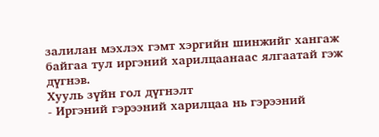залилан мэхлэх гэмт хэргийн шинжийг хангаж байгаа тул иргэний харилцаанаас ялгаатай гэж дүгнэв.
Хууль зүйн гол дүгнэлт
- Иргэний гэрээний харилцаа нь гэрээний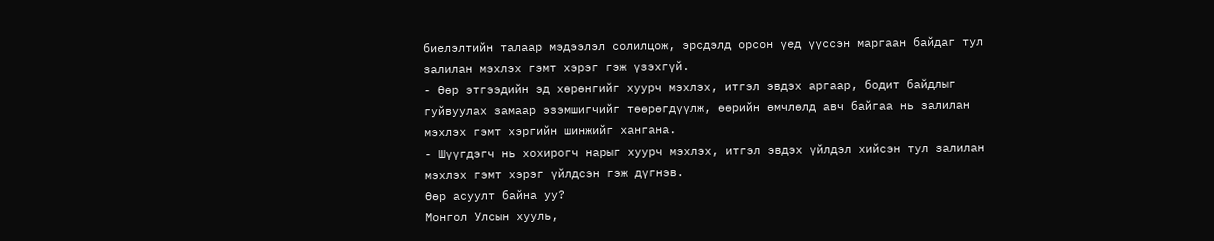биелэлтийн талаар мэдээлэл солилцож, эрсдэлд орсон үед үүссэн маргаан байдаг тул залилан мэхлэх гэмт хэрэг гэж үзэхгүй.
- Өөр этгээдийн эд хөрөнгийг хуурч мэхлэх, итгэл эвдэх аргаар, бодит байдлыг гуйвуулах замаар эзэмшигчийг төөрөгдүүлж, өөрийн өмчлөлд авч байгаа нь залилан мэхлэх гэмт хэргийн шинжийг хангана.
- Шүүгдэгч нь хохирогч нарыг хуурч мэхлэх, итгэл эвдэх үйлдэл хийсэн тул залилан мэхлэх гэмт хэрэг үйлдсэн гэж дүгнэв.
Өөр асуулт байна уу?
Монгол Улсын хууль,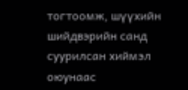тогтоомж, шүүхийн шийдвэрийн санд суурилсан хиймэл оюунаас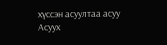хүссэн асуултаа асуу
Асуух